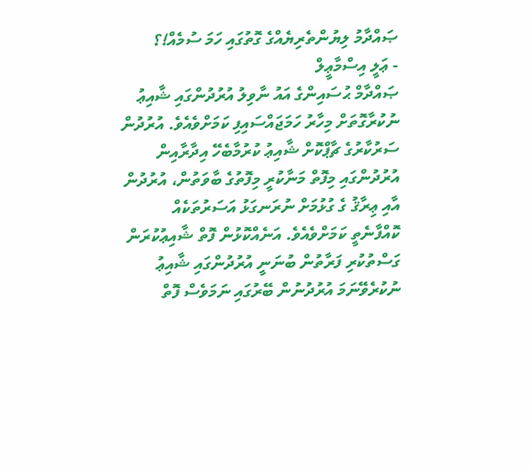ޞައްދާމު ލިޔުންތެރިޔެއްގެ ގޮތުގައި ހަމަ ސުމެއް!؟
- ޢަލީ އިސްމާޢީލް
ޞައްދާމް ޙުސައިންގެ އައު ނާވިލު އުރުދުންގައި ޝާއިޢު ނުކުރާގޮތަށް މިހާރު ހަމަޖައްސައިފި ކަމަށްވެއެވެ. އުރުދުން ސަރުކާރުގެ ޗާޕްކޮށް ޝާއިޢު ކުރުމާބެހޭ އިދާރާއިން އުރުދުންގައި މިފޮތް މަނާކުރީ މިފޮތުގެ ބާވަތުން، އުރުދުން އާއި ޢިރާޤު ގެ ގުޅުމަށް ނުރަނގަޅު އަސަރުތަކެއް ކޮއްފާނެތީ ކަމަށްވެއެވެ. އަނެއްކޮޅުން ފޮތް ޝާއިޢުކުރަން ގަސްތުކުރި ފަރާތުން ބުނަނީ އުރުދުންގައި ޝާއިޢު ނުކުރެވޭނަމަ އުރުދުނުން ބޭރުގައި ނަމަވެސް ފޮތް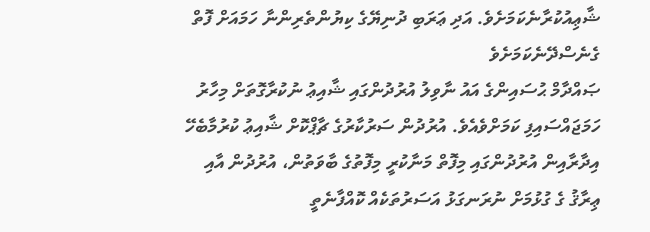ޝާޢިއުކުރާނެކަމަށެވެ. އަދި ޢަރަބި ދުނިޔޭގެ ކިޔުންތެރިންނާ ހަމައަށް ފޮތް ގެނެސްދޭނެކަމަށެވެ
ޞައްދާމް ޙުސައިންގެ އައު ނާވިލު އުރުދުންގައި ޝާއިޢު ނުކުރާގޮތަށް މިހާރު ހަމަޖައްސައިފި ކަމަށްވެއެވެ. އުރުދުން ސަރުކާރުގެ ޗާޕްކޮށް ޝާއިޢު ކުރުމާބެހޭ އިދާރާއިން އުރުދުންގައި މިފޮތް މަނާކުރީ މިފޮތުގެ ބާވަތުން، އުރުދުން އާއި ޢިރާޤު ގެ ގުޅުމަށް ނުރަނގަޅު އަސަރުތަކެއް ކޮއްފާނެތީ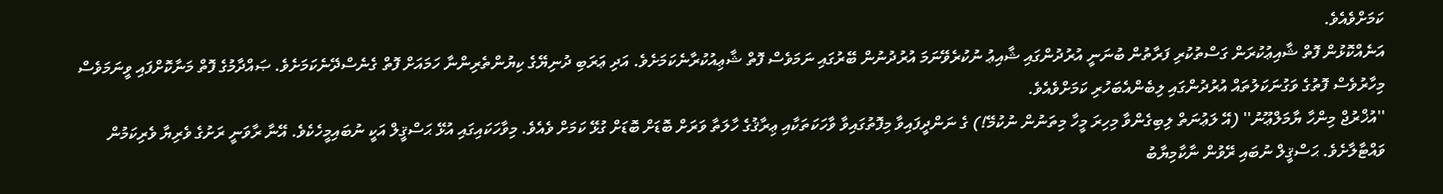ކަމަށްވެއެވެ.
އަނެއްކޮޅުން ފޮތް ޝާއިޢުކުރަން ގަސްތުކުރި ފަރާތުން ބުނަނީ އުރުދުންގައި ޝާއިޢު ނުކުރެވޭނަމަ އުރުދުނުން ބޭރުގައި ނަމަވެސް ފޮތް ޝާޢިއުކުރާނެކަމަށެވެ. އަދި ޢަރަބި ދުނިޔޭގެ ކިޔުންތެރިންނާ ހަމައަށް ފޮތް ގެނެސްދޭނެކަމަށެވެ. ޞައްދާމުގެ ފޮތް މަނާކޮށްފައި ވީނަމަވެސް މިހާރުވެސް ފޮތުގެ ވަގުނަކަލުތައް އުރުދުންގައި ލިބެންއެބަހުރި ކަމަށްވެއެވެ.
''އުޚްރުޖް މިންހާ ޔާމަލްޢޫނު'' (އޭ ލަޢުނަތް ލިބިގެންވާ މިހިރަ މީހާ މިތަނުން ނުކުމޭ!) ގެ ނަންދީފައިވާ މިފޮތުގައިވާ ވާހަކަތަކާއި ޢިރާޤުގެ ހާލަތާ ވަރަށް ބޮޑަށް ބޮޑަށް ގުޅޭ ކަމަށް ވެއެވެ. މިވާހަކައިގައި އުޅޭ ޙަސްޤީލް އަކީ ނުބައިމީހެކެވެ. އޭނާ ރާވަނީ ރަށުގެ ވެރިޔާ ވެރިކަމުން ވައްޓާލާށެވެ. ޙަސްޤީލް ނުބައި ރޭވުން ނާކާމިޔާބު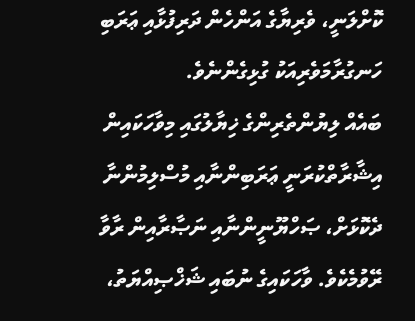ކޮށްލަނީ، ވެރިޔާގެ އަންހެން ދަރިފުޅާއި ޢަރަބި ހަނގުރާމަވެރިއަކު ގުޅިގެންނެވެ.
ބައެއް ލިޔުންތެރިންގެ ޚިޔާލުގައި މިވާހަކައިން އިޝާރާތްކުރަނީ ޢަރަބިންނާއި މުސްލިމުންނާ ދެކޮޅަށް، ޞަހްޔޫނީންނާއި ނަޞާރާއިން ރާވާ ރޭވުމެކެވެ. ވާހަކައިގެ ނުބައި ޝަޚްޞިއްޔަތު،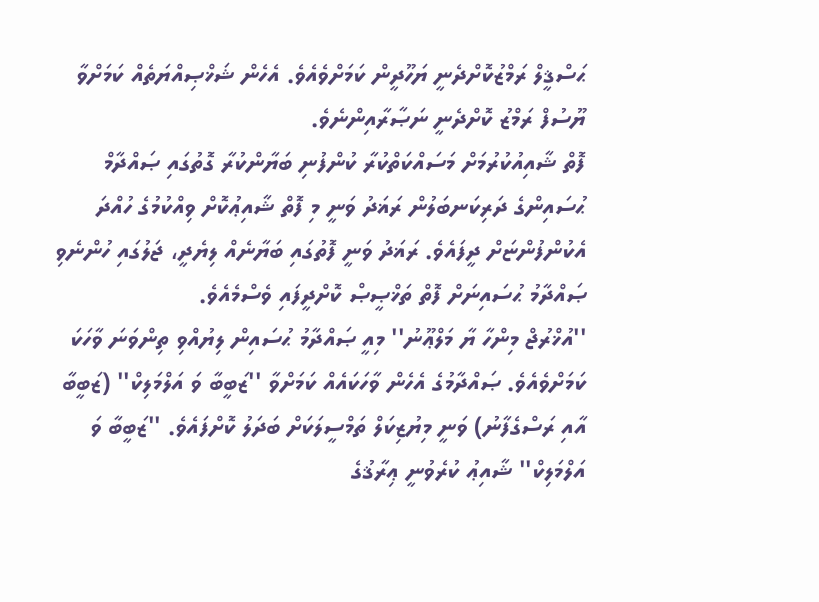ޙަސްޤީލް ރަމްޒުކޮށްދެނީ ޔަހޫދީން ކަމަށްވެއެވެ. އެހެން ޝަޚްޞިއްޔަތެއް ކަމަށްވާ ޔޫސުފް ރަމްޒު ކޮށްދެނީ ނަޞާރާއިންނެވެ.
ފޮތް ޝާއިއުކުރުމަށް މަސައްކަތްކުރާ ކުންފުނި ބަޔާންކުރާ ގޮތުގައި ޞައްދާމް ޙުސައިންގެ ދަރިކަނބަލުން ރަޣަދު ވަނީ މި ފޮތް ޝާއިޢުކޮށް ވިއްކުމުގެ ހުއްދަ އެކުންފުންޏަށް ދީފައެވެ. ރަޣަދު ވަނީ ފޮތުގައި ބަޔާނެއް ލިޔެދީ، ޖަލުގައި ހުންނެވި ޞައްދާމު ޙުސައިނަށް ފޮތް ތަޚްޞީޞް ކޮށްދީފައި ވެސްމެއެވެ.
''އުޚްރުޖް މިންހާ ޔާ މަލްޢޫނު'' މިއީ ޞައްދާމު ޙުސައިން ލިޔުއްވި ތިންވަނަ ވާހަކަ ކަމަށްވެއެވެ. ޞައްދާމުގެ އެހެން ވާހަކައެއް ކަމަށްވާ ''ޒަބީބާ ވަ އަލްމަލިކް'' (ޒަބީބާ އާއި ރަސްގެފާނު) ވަނީ މިޔުޒިކަލް ތަމްސީލަކަށް ބަދަލު ކޮށްފައެވެ. ''ޒަބީބާ ވަ އަލްމަލިކް'' ޝާއިޢު ކުރެވުނީ ޢިރާޤުގެ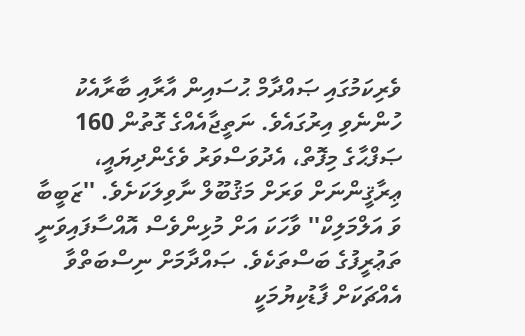ވެރިކަމުގައި ޞައްދާމް ޙުސައިން އާރާއި ބާރާއެކު ހުންނެވި އިރުގައެވެ. ނަތީޖާއެއްގެ ގޮތުން 160 ޞަފްޙާގެ މިފޮތް، އެދުވަސްވަރު ވެގެންދިޔައީ، ޢިރާޤީންނަށް ވަރަށް މަޤުބޫލް ނާވިލަކަށެވެ. ''ޒަބީބާ ވަ އަލްމަލިކް'' ވާހަކަ އަށް މުޅިންވެސް އޮއްސާފައިވަނީ ތަޢުރީފުގެ ބަސްތަކެވެ. ޞައްދާމަށް ނިސްބަތްވާ އެއްޗަކަށް ފާޑުކިޔުމަކީ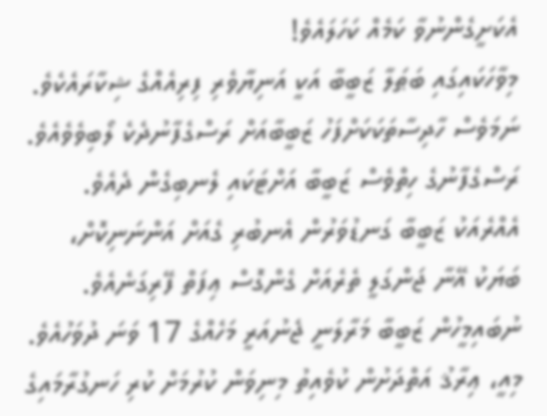އެކަށީގެންނުވާ ކަމެއް ކަހަލައެވެ!
މިވާހަކައިގައި ބަޠަލާ ޒަބީބާ އަކީ އަނިޔާވެރި ފިރިއެއްގެ ޝިކާރައެކެވެ. ނަމަވެސް ހާދިސާތަކަކަށްފަހު ޒަބީބާއަށް ރަސްގެފާނުދެކެ ލޯބިވެވެއެވެ. ރަސްގެފާނުގެ ހިތްވެސް ޒަބީބާ އަށްޓަކައި ލެނބިގެން ދެއެވެ. އެއްރެއަކު ޒަބީބާ ގަނޑުވަރުން އެނބުރި ގެއަށް އަންނަނިކޮށް، ބަޔަކު އޭނާ ޖަންގަލީ ތެރެއަށް ގެންގޮސް ޢިފަތް ފޭރިގަނެއެވެ. ނުބައިމީހުން ޒަބީބާ މަރާލަނީ ޖެނުއަރީ މަހެއްގެ 17 ވަނަ ދުވަހުއެވެ. މިއީ، ޢިރާޤު އަތްދަށުން ކުވެއިތު މިނިވަން ކުރުމަށް ކުރި ހަނގުރާމައިގެ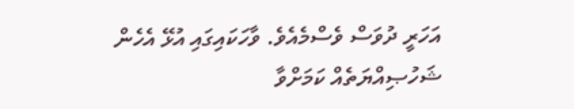އަހަރީ ދުވަސް ވެސްމެއެވެ. ވާހަކައިގައި އުޅޭ އެހެން ޝަހުޞިއްޔަތެއް ކަމަށްވާ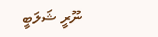ނޫރީ ޝަލަބީ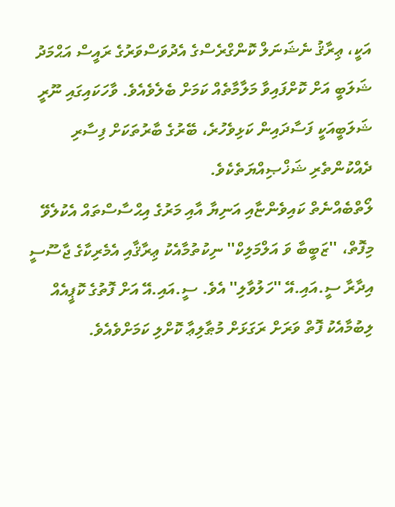އަކީ، ޢިރާޤު ނެޝަނަލް ކޮންގްރެސްގެ އެދުވަސްވަރުގެ ރައީސް އަޙްމަދު ޝަލަބީ އަށް ކޮށްފައިވާ މަލާމާތެއް ކަމަށް ބެލެވެއެވެ. ވާހަކައިގައި ނޫރީ ޝަލަބީއަކީ ފަސާދައިން ކަޅިވެހުރެ، ބޭރުގެ ބާރުތަކަށް ފިސާރި ދެއްކުންތެރި ޝަޚްޞިއްޔަތެކެވެ.
ލޯތްބެއްނެތް ކައިވެންޏާއި އަނިޔާ އާއި މަރުގެ އިޙްސާސްތައް އެކުލެވޭ މިފޮތް، ''ޒަބީބާ ވަ އަލްމަލިކް'' ނިކުތުމާއެކު ޢިރާޤާއި އެމެރިކާގެ ޖާސޫސީ އިދާރާ ސީ.އައި.އޭ ''ހަލުވާލި'' އެވެ. ސީ.އައި.އޭ އަށް ފޮތުގެ ކޮޕީއެއް ލިބުމާއެކު ފޮތް ވަރަށް ރަގަޅަށް މުޠާލިޢާ ކޮށްލި ކަމަށްވެއެވެ.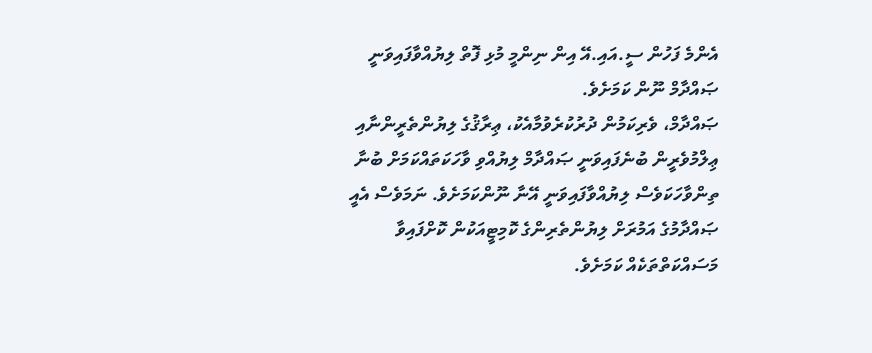އެންމެ ފަހުން ސީ.އައި.އޭ އިން ނިންމީ މުޅި ފޮތް ލިޔުއްވާފައިވަނީ ޞައްދާމް ނޫން ކަމަށެވެ.
ޞައްދާމް، ވެރިކަމުން ދުރުކުރެވުމާއެކު، ޢިރާޤުގެ ލިޔުންތެރީންނާއި ޢިލްމުވެރީން ބުނެފައިވަނީ ޞައްދާމް ލިޔުއްވި ވާހަކަތައްކަމަށް ބުނާ ތިންވާހަކަވެސް ލިޔުއްވާފައިވަނީ އޭނާ ނޫންކަމަށެވެ. ނަމަވެސް އެއީ ޞައްދާމުގެ އަމުރަށް ލިޔުންތެރިންގެ ކޮމިޓީއަކުން ކޮށްފައިވާ މަސައްކަތްތަކެއް ކަމަށެވެ.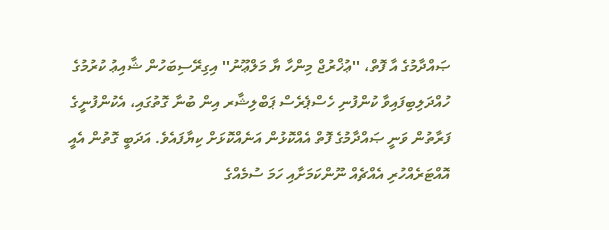ޞައްދާމުގެ އާ ފޮތް، ''ޢުޚްރުޖް މިންހާ ޔާ މަލްޢޫނު'' އިގިރޭސިބަހުން ޝާއިޢު ކުރުމުގެ ހުއްދަލިބިފައިވާ ކުންފުނި ހެސްޕެރެސް ޕަބްލިޝާރ އިން ބުނާ ގޮތުގައި، އެކުންފުނީގެ ފަރާތުން ވަނީ ޞައްދާމުގެ ފޮތް އެއްކޮޅުން އަނެއްކޮޅަށް ކިޔާފައެވެ. އަދަބީ ގޮތުން އެއީ އޮއްޓަރެއްހުރި އެއްޗެއް ނޫންކަމަށާއި ހަމަ ސުމެއްގެ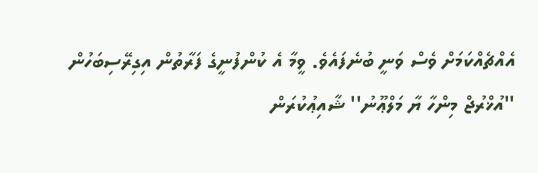އެއްޗެއްކަމަށް ވެސް ވަނީ ބުނެފައެވެ. ވީމާ އެ ކުންފުނީގެ ފަރާތުން އިގިރޭސިބަހުން ''އުޚްރުޖް މިންހާ ޔާ މަލްޢޫނު'' ޝާއިޢުކުރަން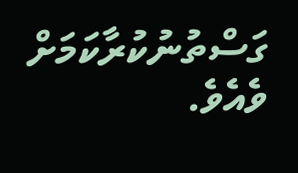ގަސްތުނުކުރާކަމަށް ވެއެވެ.